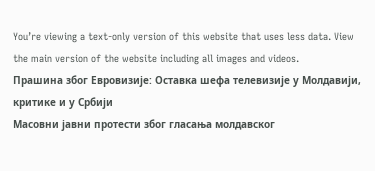You’re viewing a text-only version of this website that uses less data. View the main version of the website including all images and videos.
Прашина због Евровизије: Оставка шефа телевизије у Молдавији, критике и у Србији
Масовни јавни протести због гласања молдавског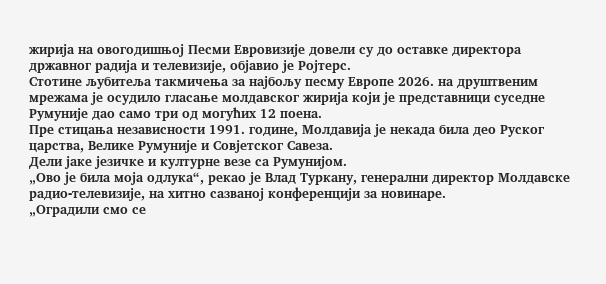жирија на овогодишњој Песми Евровизије довели су до оставке директора државног радија и телевизије, објавио је Ројтерс.
Стотине љубитеља такмичења за најбољу песму Европе 2026. на друштвеним мрежама је осудило гласање молдавског жирија који је представници суседне Румуније дао само три од могућих 12 поена.
Пре стицања независности 1991. године, Молдавија је некада била део Руског царства, Велике Румуније и Совјетског Савеза.
Дели јаке језичке и културне везе са Румунијом.
„Ово је била моја одлука“, рекао је Влад Туркану, генерални директор Молдавске радио-телевизије, на хитно сазваној конференцији за новинаре.
„Оградили смо се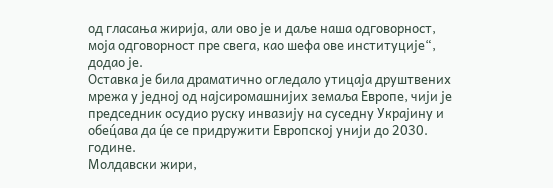од гласања жирија, али ово је и даље наша одговорност, моја одговорност пре свега, као шефа ове институције“, додао је.
Оставка је била драматично огледало утицаја друштвених мрежа у једној од најсиромашнијих земаља Европе, чији је председник осудио руску инвазију на суседну Украјину и обец́ава да ц́е се придружити Европској унији до 2030. године.
Молдавски жири,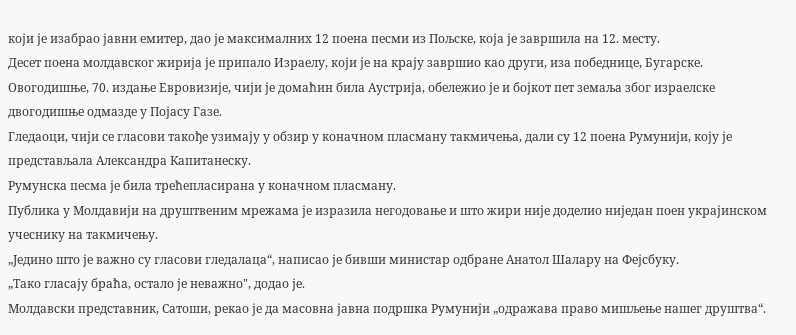који је изабрао јавни емитер, дао је максималних 12 поена песми из Пољске, која је завршила на 12. месту.
Десет поена молдавског жирија је припало Израелу, који је на крају завршио као други, иза победнице, Бугарске.
Овогодишње, 70. издање Евровизије, чији је домаћин била Аустрија, обележио је и бојкот пет земаља због израелске двогодишње одмазде у Појасу Газе.
Гледаоци, чији се гласови такође узимају у обзир у коначном пласману такмичења, дали су 12 поена Румунији, коју је представљала Александра Капитанеску.
Румунска песма је била трећепласирана у коначном пласману.
Публика у Молдавији на друштвеним мрежама је изразила негодовање и што жири није доделио ниједан поен украјинском учеснику на такмичењу.
„Једино што је важно су гласови гледалаца“, написао је бивши министар одбране Анатол Шалару на Фејсбуку.
„Тако гласају браћа, остало је неважно", додао је.
Молдавски представник, Сатоши, рекао је да масовна јавна подршка Румунији „одражава право мишљење нашег друштва“.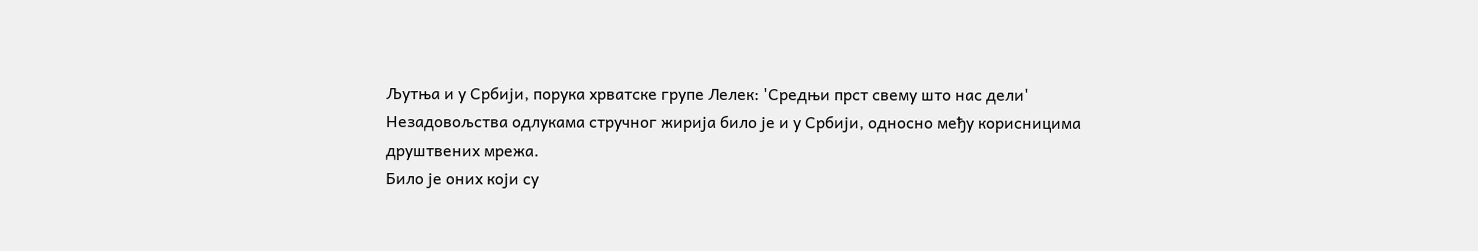Љутња и у Србији, порука хрватске групе Лелек: 'Средњи прст свему што нас дели'
Незадовољства одлукама стручног жирија било је и у Србији, односно међу корисницима друштвених мрежа.
Било је оних који су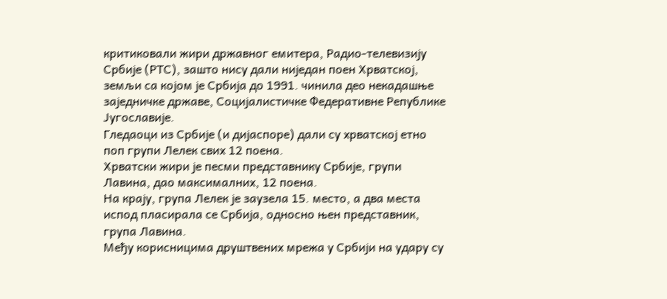критиковали жири државног емитера, Радио-телевизију Србије (РТС), зашто нису дали ниједан поен Хрватској, земљи са којом је Србија до 1991. чинила део некадашње заједничке државе, Социјалистичке Федеративне Републике Југославије.
Гледаоци из Србије (и дијаспоре) дали су хрватској етно поп групи Лелек свих 12 поена.
Хрватски жири је песми представнику Србије, групи Лавина, дао максималних, 12 поена.
На крају, група Лелек је заузела 15. место, а два места испод пласирала се Србија, односно њен представник, група Лавина.
Међу корисницима друштвених мрежа у Србији на удару су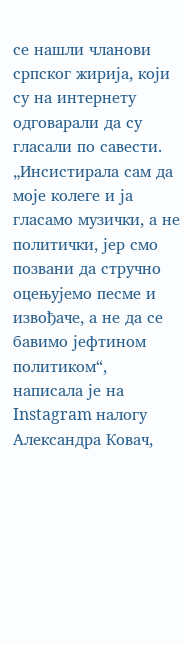се нашли чланови српског жирија, који су на интернету одговарали да су гласали по савести.
„Инсистирала сам да моје колеге и ја гласамо музички, а не политички, јер смо позвани да стручно оцењујемо песме и извођаче, а не да се бавимо јефтином политиком“, написала је на Instagram налогу Александра Ковач,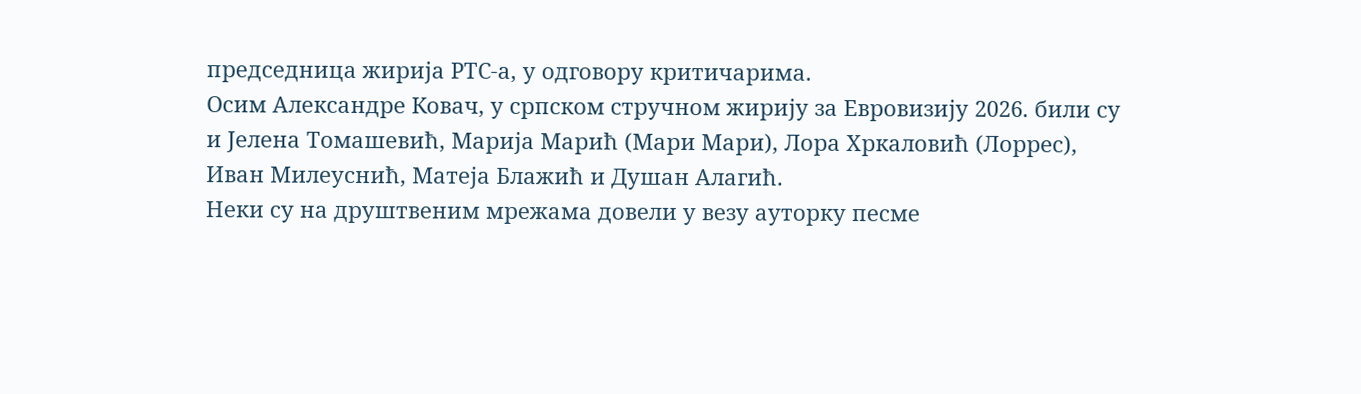председница жирија РТС-а, у одговору критичарима.
Осим Александре Ковач, у српском стручном жирију за Евровизију 2026. били су и Јелена Томашевић, Марија Марић (Мари Мари), Лора Хркаловић (Лоррес), Иван Милеуснић, Матеја Блажић и Душан Алагић.
Неки су на друштвеним мрежама довели у везу ауторку песме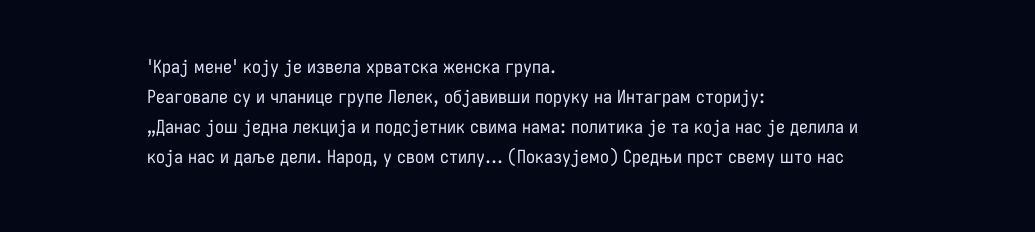'Крај мене' коју је извела хрватска женска група.
Реаговале су и чланице групе Лелек, објавивши поруку на Интаграм сторију:
„Данас још једна лекција и подсјетник свима нама: политика је та која нас је делила и која нас и даље дели. Народ, у свом стилу... (Показујемо) Средњи прст свему што нас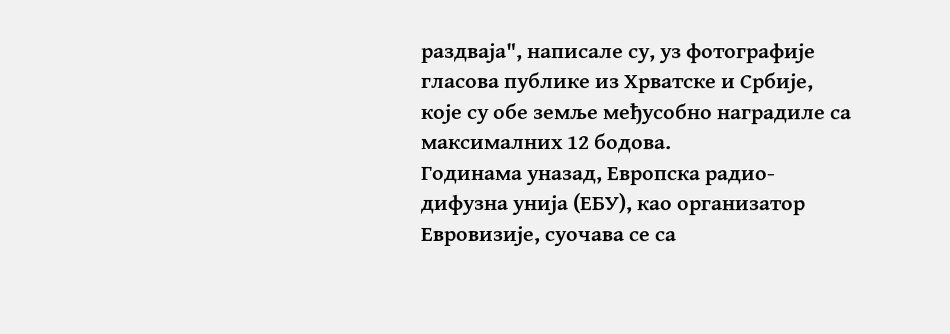раздваја", написале су, уз фотографије гласова публике из Хрватске и Србије, које су обе земље међусобно наградиле са максималних 12 бодова.
Годинама уназад, Европска радио-дифузна унија (ЕБУ), као организатор Евровизије, суочава се са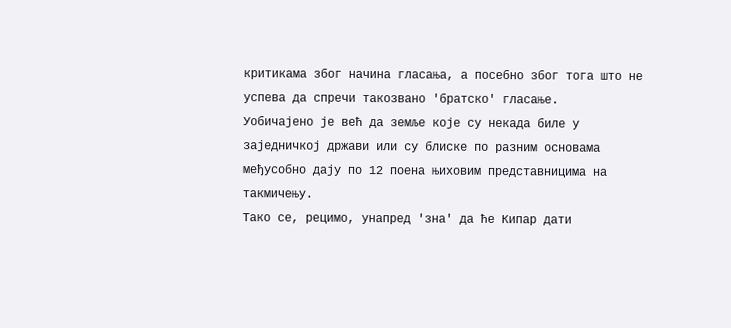критикама због начина гласања, а посебно због тога што не успева да спречи такозвано 'братско' гласање.
Уобичајено је већ да земље које су некада биле у заједничкој држави или су блиске по разним основама међусобно дају по 12 поена њиховим представницима на такмичењу.
Тако се, рецимо, унапред 'зна' да ће Кипар дати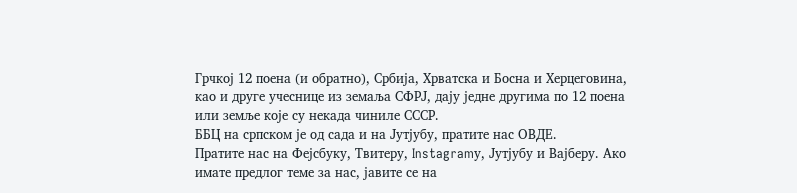Грчкој 12 поена (и обратно), Србија, Хрватска и Босна и Херцеговина, као и друге учеснице из земаља СФРЈ, дају једне другима по 12 поена или земље које су некада чиниле СССР.
ББЦ на српском је од сада и на Јутјубу, пратите нас ОВДЕ.
Пратите нас на Фејсбуку, Твитеру, Instagramу, Јутјубу и Вајберу. Ако имате предлог теме за нас, јавите се на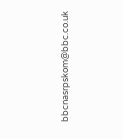bbcnasrpskom@bbc.co.uk